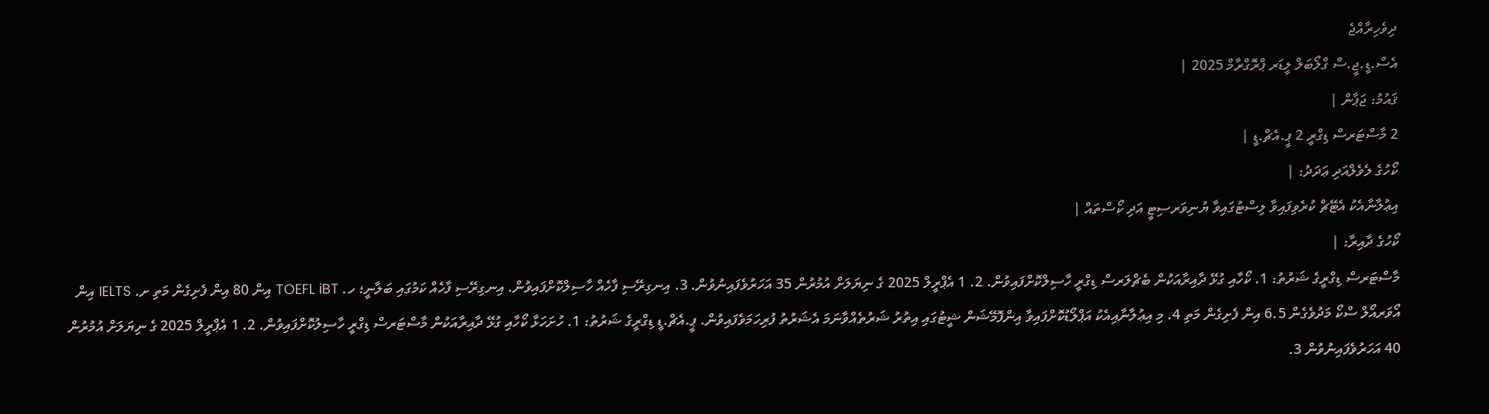ދިވެހިރާއްޖެ
އެސް.ޑީ.ޖީ.ސް ގްލޯބަލް ލީޑަރ ޕްރޮގްރާމް 2025 |
ޤައުމު: ޖަޕާން |
2 މާސްޓަރސް ޑިގްރީ 2 ޕީ.އެޗް.ޑީ |
ކޯހުގެ ލެވެލްއަދި ޢަދަދު: |
އިޢުލާނާއެކު އެޓޭޗް ކުރެވިފައިވާ ލިސްޓުގައިވާ ޔުނިވަރސިޓީ އަދި ކޯސްތައް |
ކޯހުގެ ދާއިރާ: |
މާސްޓަރސް ޑިގްރީގެ ޝަރުތު: 1. ކޯހާއި ގުޅޭ ދާއިރާއަކުން ބެޗްލަރސް ޑިގްރީ ހާސިލްކޮށްފައިވުން. 2. 1 އެޕްރީލް 2025 ގެ ނިޔަލަށް އުމުރުން 35 އަހަރުވެފައިނުވުން. 3. އިނގިރޭސި ފާހެއް ހާސިލްކޮށްފައިވުން. އިނގިރޭސި ފާހެއް ކަމުގައި ބަލާނީ؛ ހ. TOEFL iBT އިން 80 އިން ފެށިގެން މަތި ށ. IELTS އިން އޯވަރއޯލް ސްކޯ މަދުވެގެން 6.5 އިން ފެށިގެން މަތި 4. މި އިޢުލާނާއިއެކު އަޕްލޯޑުކޮށްފައިވާ އިންފޮމޭޝަން ޝީޓުގައި އިތުރު ޝަރުތެއްވާނަމަ އެޝަރުތު ފުރިހަމަވެފައިވުން. ޕީ.އެޗް.ޑީ ޑިގްރީގެ ޝަރުތު: 1. ހުށަހަޅާ ކޯހާއި ގުޅޭ ދާއިރާއަކުން މާސްޓަރސް ޑިގްރީ ހާސިލުކޮށްފައިވުން. 2. 1 އެޕްރީލް 2025 ގެ ނިޔަލަށް އުމުރުން 40 އަހަރުވެފައިނުވުން 3.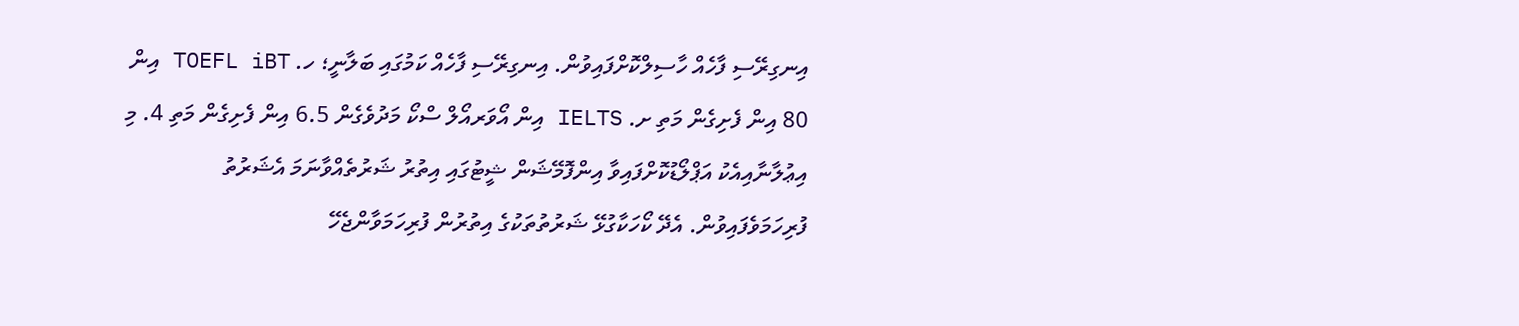އިނގިރޭސި ފާހެއް ހާސިލްކޮށްފައިވުން. އިނގިރޭސި ފާހެއް ކަމުގައި ބަލާނީ؛ ހ. TOEFL iBT އިން 80 އިން ފެށިގެން މަތި ށ. IELTS އިން އޯވަރއޯލް ސްކޯ މަދުވެގެން 6.5 އިން ފެށިގެން މަތި 4. މި އިޢުލާނާއިއެކު އަޕްލޯޑުކޮށްފައިވާ އިންފޮމޭޝަން ޝީޓުގައި އިތުރު ޝަރުތެއްވާނަމަ އެޝަރުތު ފުރިހަމަވެފައިވުން. އެދޭ ކޯހަކާގުޅޭ ޝަރުތުތަކުގެ އިތުރުން ފުރިހަމަވާންޖެހޭ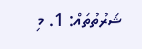ޝަރުތުތައް: 1. މި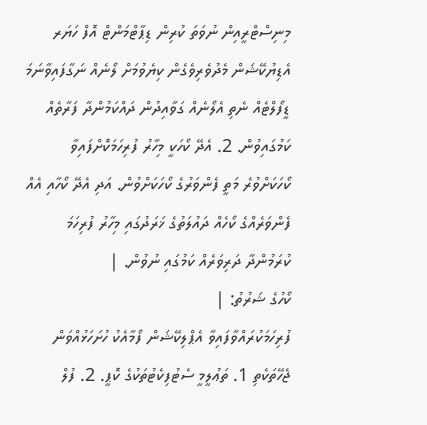މިނިސްޓްރީއިން ނުވަތަ ކުރިން ޑިޕާޓްމަންޓް އޮފް ހަޔަރ އެޑިޔުކޭޝަން މެދުވެރިވެގެން ކިޔެވުމަށް ލޯނެއް ނަގާފައިވާނަމަ ޑީފޯލްޓެއް ނެތި އެލޯނެއް ގަވާއިދުން ދައްކަމުންދާ ފަރާތެއް ކަމުގައިވުން. 2. އެދޭ ކޯހަކީ މިހާރު ފުރިހަމަކޮށްފައިވާ ކޯހަކަށްވުރެ މަތީ ފެންވަރުގެ ކޯހަކަށްވުން. އަދި އެދޭ ކޯހާއި އެއް ފެންވަރެއްގެ ކޯހެއް ދައުލަތުގެ ޚަރަދުގައި މިހާރު ފުރިހަމަ ކުރަމުންދާ ދަރިވަރެއް ކަމުގައި ނުވުން. |
ކޯހުގެ ޝަރުތު: |
ފުރިހަމަކުރައްވާފައިވާ އެޕްލިކޭޝަން ފޯމާއެކު ހުށަހަޅުއްވަން ޖެހޭތަކެތި 1. ތަޢުލީމީ ސެޓުފިކެޓުތަކުގެ ކޮޕީ. 2. ފުލް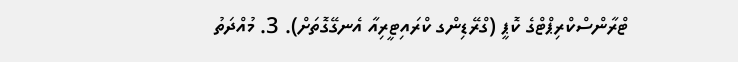ޓްރާންސްކްރިޕްޓްގެ ކޮޕީ (ގްރޭޑިންގ ކްރައިޓީރިއާ އެނގޭގޮތަށް). 3. މުއްދަތު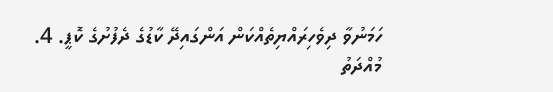ހަމަނުވާ ދިވެހިރައްޔިތެއްކަން އަންގައިދޭ ކާޑުގެ ދެފުށުގެ ކޮޕީ. 4. މުއްދަތު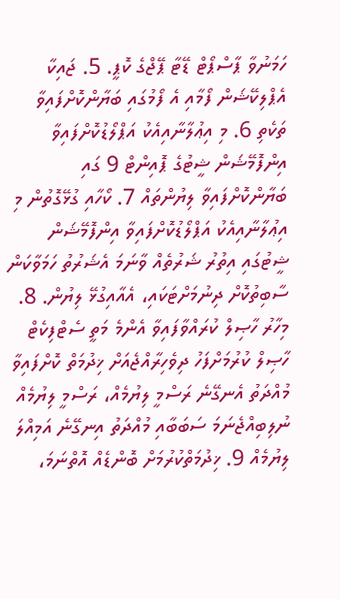ހަމަނުވާ ޕާސްޕޯޓް ޑޭޓާ ޕޭޖްގެ ކޮޕީ. 5. ޖައިކާ އެޕްލިކޭޝަން ފޯމާއި އެ ފޯމުގައި ބަޔާންކޮށްފައިވާ ތަކެތި 6. މި އިޢުލާނާއިއެކު އަޕްލޯޑުކޮށްފައިވާ އިންފޮމޭޝަން ޝީޓުގެ ޕޮއިންޓް 9 ގައި ބަޔާންކޮށްފައިވާ ލިޔުންތައް 7. ކޯހާއި ގުޅޭގޮތުން މި އިޢުލާނާއިއެކު އަޕްލޯޑުކޮށްފައިވާ އިންފޮމޭޝަން ޝީޓުގައި އިތުރު ޝަރުތެއް ވާނަމަ އެޝަރުތު ހަމަވާކަން ސާބިތުކޮށް ދިނުމަށްޓަކައި، އެއާއިގުޅޭ ލިޔުން. 8. މިހާރު ހާޞިލް ކުރައްވާފައިވާ އެންމެ މަތީ ސެޓްފިކެޓް ހާޞިލް ކުރުމަށްފަހު ދިވެހިރާއްޖެއަށް ޚިދުމަތް ކޮށްފައިވާ މުއްދަތު އެނގޭނެ ރަސްމީ ލިޔުމެއް، ރަސްމީ ލިޔުމެއް ނުލިބިއްޖެނަމަ ސަބަބާއި މުއްދަތު އިނގޭނެ އަމިއްލަ ލިޔުމެއް 9. ޚިދުމަތްކުރުމަށް ބޮންޑެއް އޮތްނަމަ،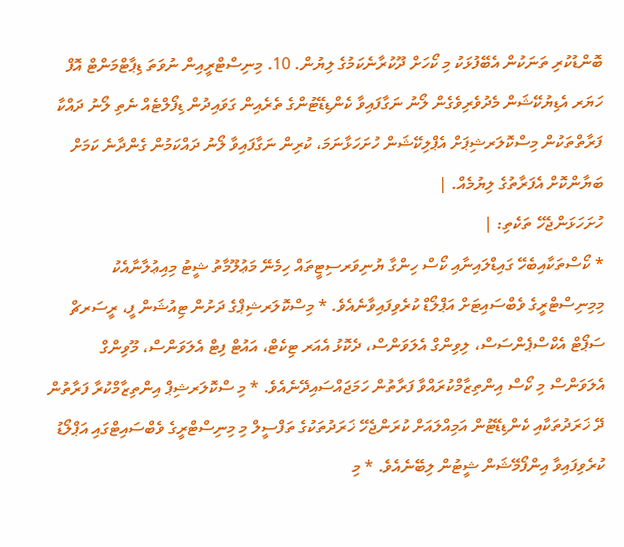ބޮންޑުކުރި ތަނަކުން އެބޭފުޅަކު މި ކޯހަށް ދޫކުރާނެކަމުގެ ލިޔުން. 10. މިނިސްޓްރީއިން ނުވަތަ ޑިޕާޓްމަންޓް އޮފް ހަޔަރ އެޑިޔުކޭޝަން މެދުވެރިވެގެން ލޯނު ނަގާފައިވާ ކެންޑިޑޭޓުންގެ ތެރެއިން ގަވައިދުން ޑިފޯލްޓެއް ނެތި ލޯނު ދައްކާ ފަރާތްތަކުން މިސްކޮލަރޝިޕަށް އެޕްލިކޭޝަން ހުށަހަޅާނަމަ، ކުރިން ނަގާފައިވާ ލޯނު ދައްކަމުން ގެންދާނެ ކަމަށް ބަޔާންކޮށް އެފަރާތުގެ ލިޔުމެއް. |
ހުށަހަޅަންޖެހޭ ތަކެތި: |
* ކޯސްތަކާއިބެހޭ ގައިޑްލައިނާއި ކޯސް ހިންގާ ޔުނިވަރސިޓީތައް ހިމެނޭ މަޢުލޫމާތު ޝީޓު މިއިޢުލާނާއެކު މިމިނިސްޓްރީގެ ވެބްސައިޓަށް އަޕްލޯޑް ކުރެވިފައިވާނެއެވެ. * މިސްކޮލަރޝިޕްގެ ދަށުން ޓިއުޝަން ފީ، ރީސަރޗް ސަޕޯޓް އެކްސްޕެންސަސް، ލިވިންގް އެލަވަންސް، ދެކޮޅު އެއަރ ޓިކެޓް، އައުޓް ފިޓް އެލަވަންސް، މޫވިންގް އެލަވަންސް މި ކޯސް އިންތިޒާމްކުރައްވާ ފަރާތުން ހަމަޖައްސައިދޭނެއެވެ. * މި ސްކޮލަރޝިޕް އިންތިޒާމްކުރާ ފަރާތުން ދޭ ޚަރަދުތަކާއި ކެންޑިޑޭޓުން އަމިއްލައަށް ކުރަންޖެހޭ ޚަރަދުތަކުގެ ތަފްސީލް މި މިނިސްޓްރީގެ ވެބްސައިޓްގައި އަޕްލޯޑު ކުރެވިފައިވާ އިންފޯމޭޝަން ޝީޓުން ލިބޭނެއެވެ. * މި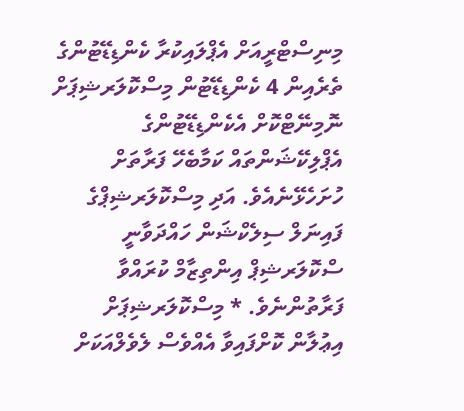މިނިސްޓްރީއަށް އެޕްލައިކުރާ ކެންޑިޑޭޓުންގެ ތެރެއިން 4 ކެންޑިޑޭޓުން މިސްކޮލަރޝިޕަށް ނޮމިނޭޓްކޮށް އެކެންޑިޑޭޓުންގެ އެޕްލިކޭޝަންތައް ކަމާބެހޭ ފަރާތަށް ހުށަހެޅޭނެއެވެ. އަދި މިސްކޮލަރޝިޕްގެ ފައިނަލް ސިލެކްޝަން ހައްދަވާނީ ސްކޮލަރޝިޕް އިންތިޒާމް ކުރައްވާ ފަރާތުންނެވެ. * މިސްކޮލަރޝިޕަށް އިޢުލާން ކޮށްފައިވާ އެއްވެސް ލެވެލްއަކަށް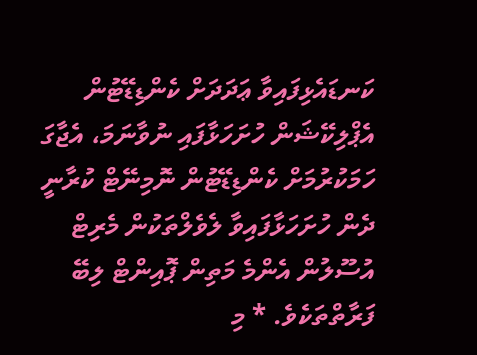ކަނޑައެޅިފައިވާ ޢަދަދަށް ކެންޑިޑޭޓުން އެޕްލިކޭޝަން ހުށަހަޅާފައި ނުވާނަމަ، އެޖާގަ ހަމަކުރުމަށް ކެންޑިޑޭޓުން ނޮމިނޭޓް ކުރާނީ ދެން ހުށަހަޅާފައިވާ ލެވެލްތަކުން މެރިޓް އުސޫލުން އެންމެ މަތިން ޕޮއިންޓް ލިބޭ ފަރާތްތަކެވެ. * މި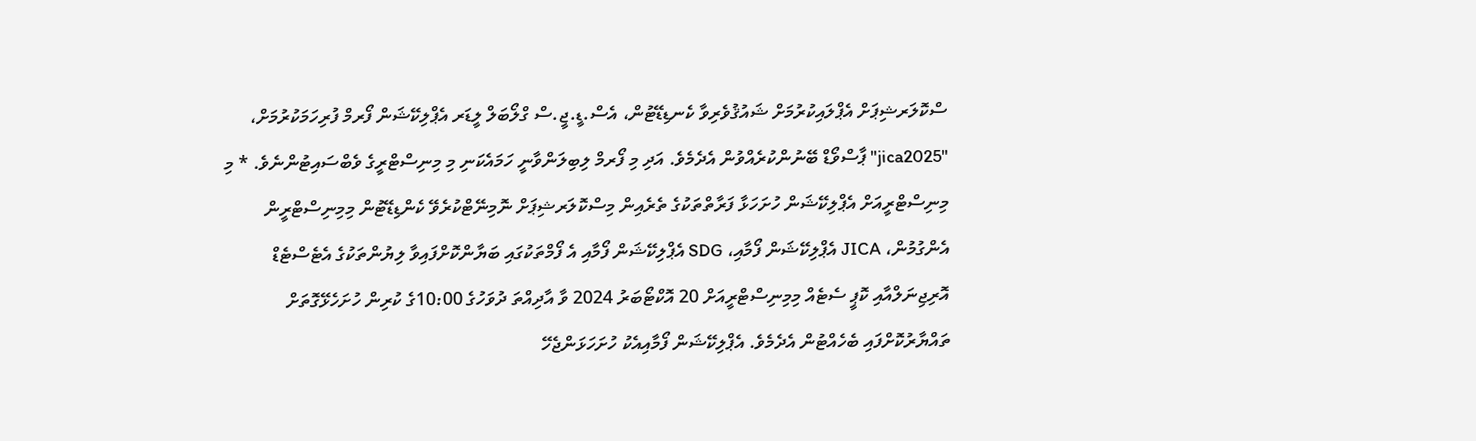ސްކޮލަރޝިޕަށް އެޕްލައިކުރުމަށް ޝައުޤުވެރިވާ ކެނޑިޑޭޓުން، އެސް.ޑީ.ޖީ.ސް ގްލޯބަލް ލީޑަރ އެޕްލިކޭޝަން ފޯރމް ފުރިހަމަކުރުމަށް، "jica2025" ޕާސްވޯޑް ބޭނުންކުރެއްވުން އެދެމެވެ. އަދި މި ފޯރމް ލިބިލަންވާނީ ހަމައެކަނި މި މިނިސްޓްރީގެ ވެބްސައިޓުންނެވެ. * މި މިނިސްޓްރީއަށް އެޕްލިކޭޝަން ހުށަހަޅާ ފަރާތްތަކުގެ ތެރެއިން މިސްކޮލަރޝިޕަށް ނޮމިނޭޓްކުރެވޭ ކެންޑިޑޭޓުން މިމިނިސްޓްރީން އެންގުމުން، JICA އެޕްލިކޭޝަން ފޯމާއި، SDG އެޕްލިކޭޝަން ފޯމާއި އެ ފޯމްތަކުގައި ބަޔާންކޮށްފައިވާ ލިޔުންތަކުގެ އެޓެސްޓެޑް އޮރިޖިނަލްއާއި ކޮޕީ ސެޓެއް މިމިނިސްޓްރީއަށް 20 އޮކްޓޯބަރު 2024 ވާ އާދިއްތަ ދުވަހުގެ 10:00ގެ ކުރިން ހުށަހެޅޭގޮތަށް ތައްޔާރުކޮށްފައި ބެހެއްޓުން އެދެމެވެ. އެޕްލިކޭޝަން ފޯމާއިއެކު ހުށަހަޅަންޖެހޭ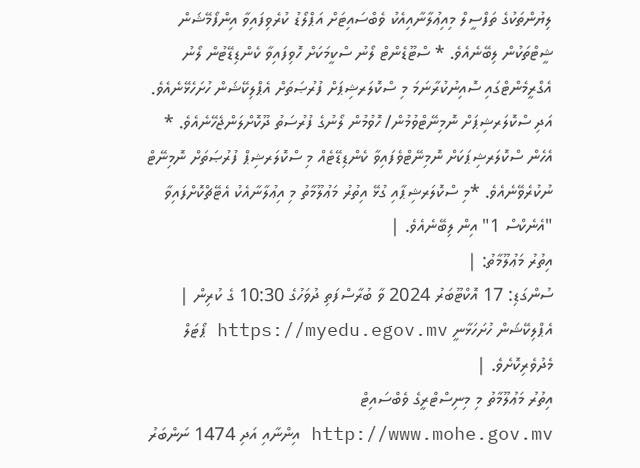ލިޔުންތަކުގެ ތަފްސީލް މިއިޢުލާނާއިއެކު ވެބްސައިޓަށް އަޕްލޯޑު ކުރެވިފައިވާ އިންފޯމޭޝަން ޝީޓްތަކުން ލިބޭނެއެވެ. * ސްޓޫޑެންޓް ލޯނު ސްކީމަކަށް ހޮވިފައިވާ ކެންޑިޑޭޓުން ލޯނު އެގްރީމެންޓްގައި ސޮއިނުކުރާނަމަ މި ސްކޮލަރޝިޕަށް ފުރުޞަތަށް އެޕްލިކޭޝަން ހުށަހެޅޭނެއެވެ. އަދި ސްކޮލަރޝިޕަށް ނޮމިނޭޓްވުމުން/ ހޮވުމުން ލޯނުގެ ފުރުސަތު ދޫކޮށްލަންޖެހޭނެއެވެ. * އެހެން ސްކޮލަރޝިޕަކަށް ނޮމިނޭޓްވެފައިވާ ކެންޑިޑޭޓެއް މި ސްކޮލަރޝިޕް ފުރުޞަތަށް ނޮމިނޭޓް ނުކުރެވޭނެއެވެ. *މި ސްކޮލަރޝިޕާއި ގުޅޭ އިތުރު މަޢުލޫމާތު މި އިޢުލާނާއެކު އެޓޭޗްކޮށްފައިވާ "އެނެކްސް 1" އިން ލިބޭނެއެވެ. |
އިތުރު މަޢުލޫމާތު: |
ސުންގަޑި: 17 އޮކްޓޫބަރު 2024 ވާ ބުރާސްފަތި ދުވަހުގެ 10:30 ގެ ކުރިން |
އެޕްލިކޭޝަން ހުށަހަޅާނީ https://myedu.egov.mv ޕޯޓަލް މެދުވެރިކޮށެވެ. |
އިތުރު މަޢުލޫމާތު މި މިނިސްޓްރީގެ ވެބްސައިޓް http://www.mohe.gov.mv އިންނާއި އަދި 1474 ނަންބަރު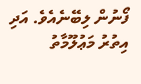ފޯނުން ލިބޭނެއެވެ. އަދި އިތުރު މަޢުލޫމާތު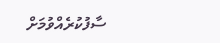ސާފުކުރެއްވުމަށް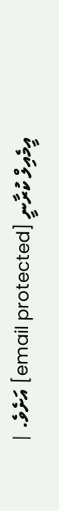އީމެއިލް ކުރާނީ [email protected] އަށެވެ. |